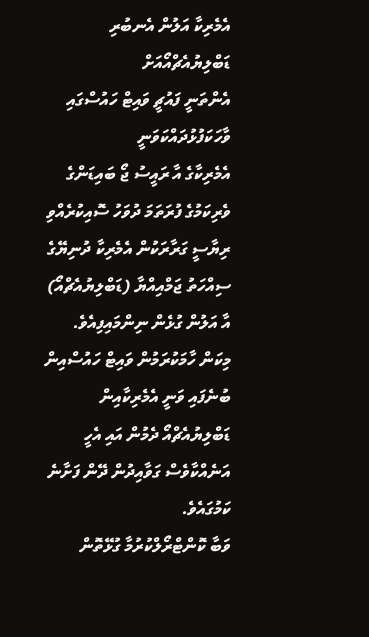އެމެރިކާ އަލުން އެނބުރި ޑަބްލިޔުއެޗްއޯއަށް
އެންތަނީ ފައުޗީ ވައިޓް ހައުސްގައި ވާހަކަފުޅުދައްކަވަނީ
އެމެރިކާގެ އާ ރައީސު ޖޯ ބައިޑަންގެ ވެރިކަމުގެ ފުރަތަމަ ދުވަހު ސޮއިކުރެއްވި ރިޔާސީ ގަރާރަކުން އެމެރިކާ ދުނިޔޭގެ ސިއްހަތު ޖަމްއިއްޔާ (ޑަބްލިޔުއެޗްއޯ) އާ އަލުން ގުޅެން ނިންމައިފިއެވެ.
މިކަން ހާމަކުރަމުން ވައިޓް ހައުސްއިން ބުނެފައި ވަނީ އެމެރިކާއިން ޑަބްލިޔުއެޗްއޯ ދެމުން އައި އެހީ އަނެއްކާވެސް ގަވާއިދުން ދޭން ފަށާނެ ކަމުގައެވެ.
ވަބާ ކޮންޓްރޯލްކުރުމާ ގުޅޭތޮން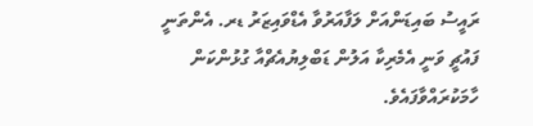ރައީސު ބައިޑަންއަށް ލަފާއަރުވާ އެޑްވައިޒަރު ޑރ. އެންތަނީ ފައުޗީ ވަނީ އެމެރިކާ އަލުން ޑަބްލިޔުއެޗްއާ ގުޅުންކަން ހާމަކުރައްވާފައެވެ.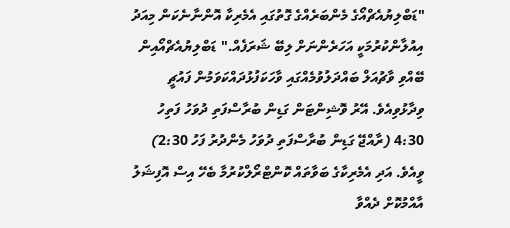"ޑަބްލިޔުއެޗްއޯގެ މެންބަރެއްގެ ގޮތުގައި އެމެރިކާ އޮންނާނެކަން މިއަދު އިއުލާންކުރުމަކީ އަހަރެންނަށް ލިބޭ ޝަރަފެއް." ޑަބްލިޔުއެޗްއޯއިން ބޭއްވި ވާޗުއަލް ބައްދަލުވުމެއްގައި ވާހަކަފުޅުދައްކަވަމުން ފައުޗީ ވިދާޅުވިއެވެ. އޭރު ވޮޝިންޓަން ގަޑިން ބުރާސްފަތި ދުވަހު ފަތިހު 4:30 (ރާއްޖޭ ގަޑިން ބުރާސްފަތި ދުވަހު މެންދުރު ފަހު 2:30) ވީއެވެ. އަދި އެމެރިކާގެ ބަވާތައް ކޮންޓްރޯލްކުރުމާ ބެހޭ އިސް އޮފިޝަލު އާއްމުކޮށް ދެއްވާ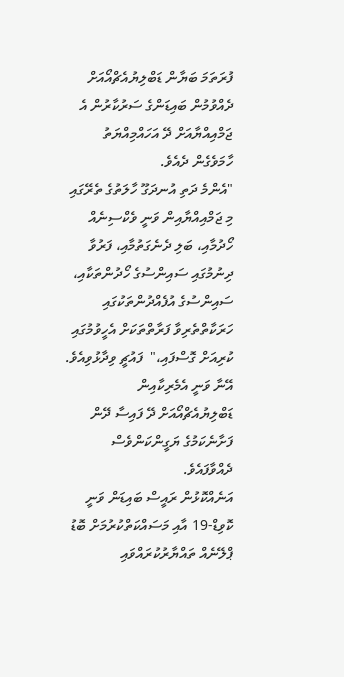ފުރަތަމަ ބަޔާން ޑަބްލިޔުއެޗްއޯއަށް ދެއްވުމުން ބައިޑަންގެ ސަރުކާރުން އެ ޖަމްއިއްޔާއަށް ދޭ އަހައްމިއްޔަތު ހާމަވެގެން ދެއެވެ.
"އެންމެ ދަތި އުނދަގޫ ހާލަތުގެ ތެރޭގައި މި ޖަމްއިއްޔާއިން ވަނީ ވެކްސިނެއް ހޯދުމާއި، ބަލި ދެނެގަތުމާއި، ފަރުވާ ދިނުމުގައި ސައިންސުގެ ހޯދުންތަކާއި، ސައިންސުގެ އުފެއްދުންތަކުގައި ހަރަކާތްތެރިވާ ފަރާތްތަކަށް އެހީވުމުގައި ކުރިއަށް ގޮސްފައި،"  ފައުޗީ ވިދާޅުވިއެވެ. އޭނާ ވަނީ އެމެރިކާއިން ޑަބްލިޔުއެޗްއޯއަށް ދޭ ފައިސާ ދޭން ފަށާނެކަމުގެ ޔަގީންކަންވެސް ދެއްވާފައެވެ.
އަނެއްކޮޅުން ރައީސް ބައިޑަން ވަނީ ކޮވިޑް-19 އާއި މަސައްކަތްކުރުމަށް ބޮޑު ޕްލޭނެއް ތައްޔާރުކުރައްވައި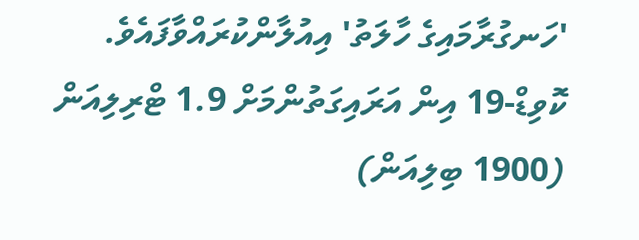'ހަނގުރާމައިގެ ހާލަތު' އިއުލާންކުރައްވާފައެވެ. ކޮވިޑް-19 އިން އަރައިގަތުންމަށް 1.9 ޓްރިލިއަން (1900 ބިލިއަން)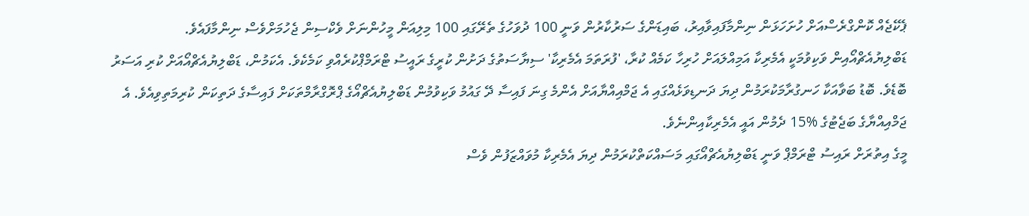ޕެކޭޖެއް ކޮންގްރެސްއަށް ހުށަހަޅަން ނިންމާފައިވާއިރު، ބައިޑަންގެ ސަރުކާރުން ވަނީ 100 ދުވަހުގެ ތެރޭގައި 100 މިލިއަން މީހުންނަށް ވެކްސިން ޖެހުމަށްވެސް ނިންމާފައެވެ.
ޑަބްލިޔުއެޗްއޯއިން ވަކިވުމަކީ އެމެރިކާ އަމިއްލައަށް ހުރިހާ ކަމެއް ކުރާ، 'ފުރަތަމަ އެމެރިކާ' ސިޔާސަތުގެ ދަށުން ކުރީގެ ރައީސު ޓްރަމްޕްކުރެއްވި ކަމެކެވެ. އެކަމުން، ޑަބްލިޔުއެޗްއޯއަށް ކުރި އަސަރު ބޮޑެވެ. ބޮޑު ބަވާއަކާ ހަނގުރާމަކުރަމުން ދިޔަ ދަނޑިވަޅެއްގައި އެ ޖަމްއިއްޔާއަށް އެންމެ ގިނަ ފައިސާ ދޭ ގައުމު ވަކިވުމުން ޑަބްލިޔުއެޗްއޯގެ ޕްރޮގްރާމްތަކަށް ފައިސާގެ ދަތިކަން ކުރިމަތިވިއެވެ. އެ ޖަމްއިއްޔާގެ ބަޖެޓުގެ %15 ދެމުން އައީ އެމެރިކާއިންނެވެ.
މީގެ އިތުރަށް ރައިސު ޓްރަމްޕް ވަނީ ޑަބްލިޔުއެޗްއޯގައި މަސައްކަތްކުރަމުން ދިޔަ އެމެރިކާ މުވައްޒަފުން ވެސް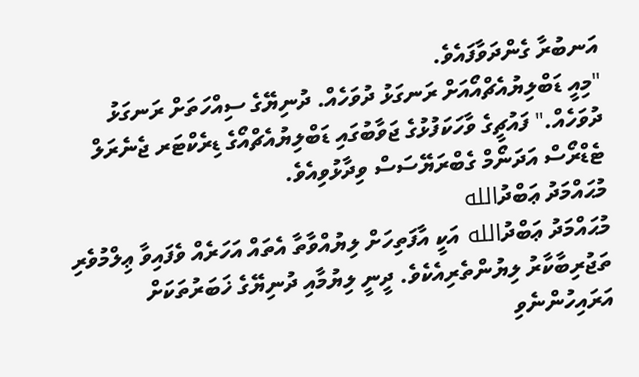އަނބުރާ ގެންދަވާފައެވެ.
"މިއީ ޑަބްލިޔުއެޗްއޯއަށް ރަނގަޅު ދުވަހެއް. ދުނިޔޭގެ ސިއްހަތަށް ރަނގަޅު ދުވަހެއް." ފައުޗީގެ ވާހަކަފުޅުގެ ޖަވާބުގައި ޑަބްލިޔުއެޗްއޯގެ ޑިރެކްޓަރ ޖެނެރަލް ޓެޑްރޯސް އަދަނޯމް ގެބްރަޔޭސަސް ވިދާޅުވިއެވެ.
މުޙައްމަދު ޢަބްދުالله
މުޙައްމަދު ޢަބްދުالله އަކީ އާފަތިހަށް ލިޔުއްވާތާ އެތައް އަހަރެއް ވެފައިވާ ޢިލްމުވެރި ތަޖުރިބާކާރު ލިޔުންތެރިއެކެވެ. ދީނީ ލިޔުމާއި ދުނިޔޭގެ ޚަބަރުތަކަށް އަރައިހުންނެވި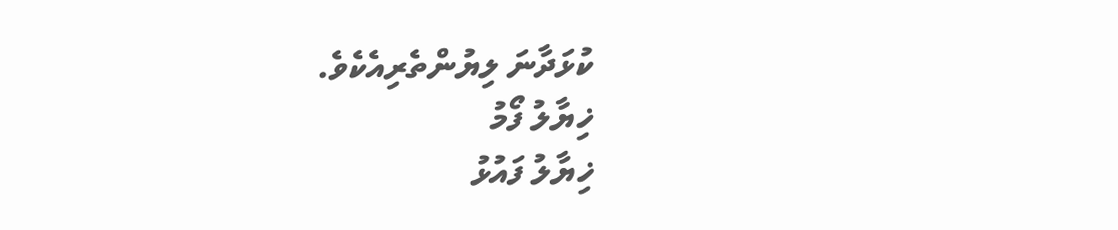ކުޅަދާނަ ލިޔުންތެރިއެކެވެ.
ޚިޔާލު ފޯމު
ޚިޔާލު ފައުޅު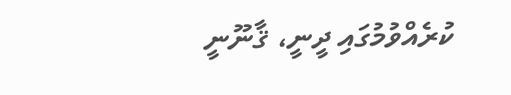ކުރެއްވުމުގައި ދީނީ، ޤާނޫނީ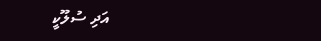އަދި ސުލޫކީ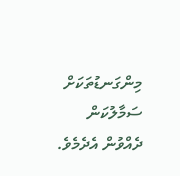މިންގަނޑުތަކަށް ސަމާލުކަން ދެއްވުން އެދެމެވެ.